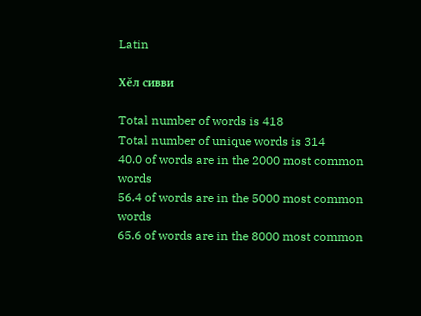Latin

Хĕл сивви

Total number of words is 418
Total number of unique words is 314
40.0 of words are in the 2000 most common words
56.4 of words are in the 5000 most common words
65.6 of words are in the 8000 most common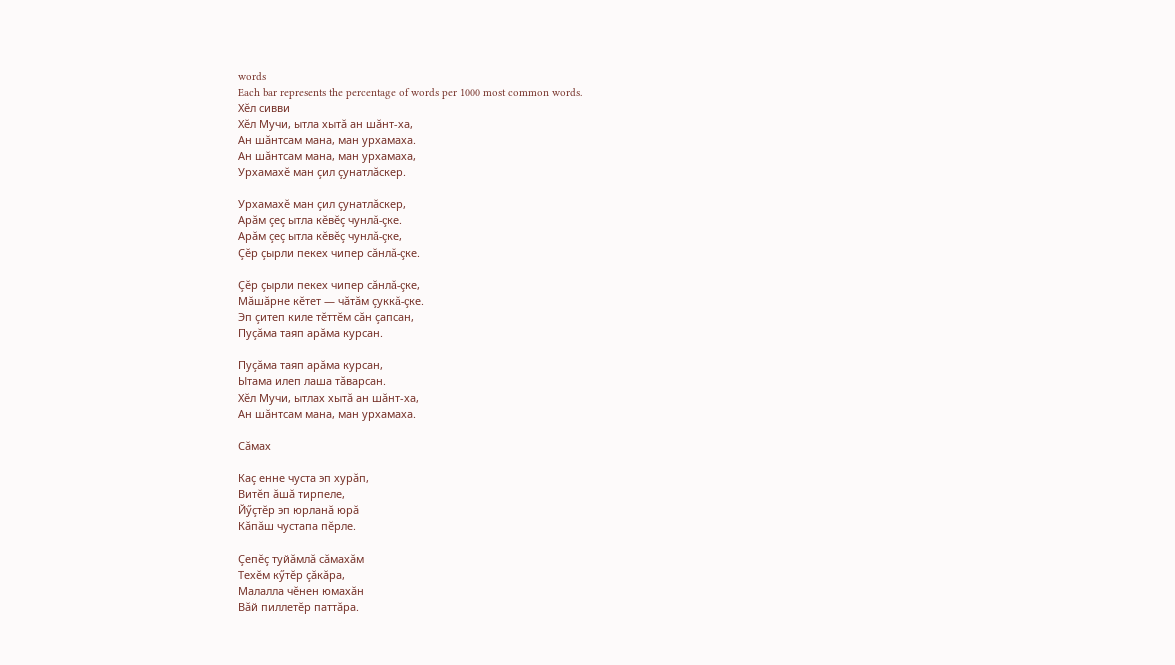words
Each bar represents the percentage of words per 1000 most common words.
Хĕл сивви
Хĕл Мучи, ытла хытă ан шăнт-ха,
Ан шăнтсам мана, ман урхамаха.
Ан шăнтсам мана, ман урхамаха,
Урхамахĕ ман çил çунатлăскер.

Урхамахĕ ман çил çунатлăскер,
Арăм çеç ытла кĕвĕç чунлă-çке.
Арăм çеç ытла кĕвĕç чунлă-çке,
Çĕр çырли пекех чипер сăнлă-çке.

Çĕр çырли пекех чипер сăнлă-çке,
Мăшăрне кĕтет — чăтăм çуккă-çке.
Эп çитеп киле тĕттĕм сăн çапсан,
Пуçăма таяп арăма курсан.

Пуçăма таяп арăма курсан,
Ытама илеп лаша тăварсан.
Хĕл Мучи, ытлах хытă ан шăнт-ха,
Ан шăнтсам мана, ман урхамаха.

Сăмах

Каç енне чуста эп хурăп,
Витĕп ăшă тирпеле,
Йӳçтĕр эп юрланă юрă
Кăпăш чустапа пĕрле.

Çепĕç туйăмлă сăмахăм
Техĕм кӳтĕр çăкăра,
Малалла чĕнен юмахăн
Вăй пиллетĕр паттăра.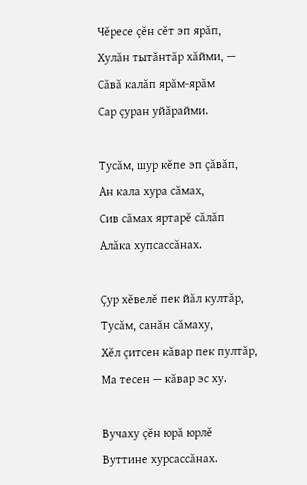Чĕресе çĕн сĕт эп ярăп,
Хулăн тытăнтăр хăйми, —
Сăвă калăп ярăм-ярăм
Сар çуран уйăрайми.

Тусăм, шур кĕпе эп çăвăп,
Ан кала хура сăмах,
Сив сăмах яртарĕ сăлăп
Алăка хупсассăнах.

Çур хĕвелĕ пек йăл култăр,
Тусăм, санăн сăмаху,
Хĕл çитсен кăвар пек пултăр,
Ма тесен — кăвар эс ху.

Вучаху çĕн юрă юрлĕ
Вуттине хурсассăнах.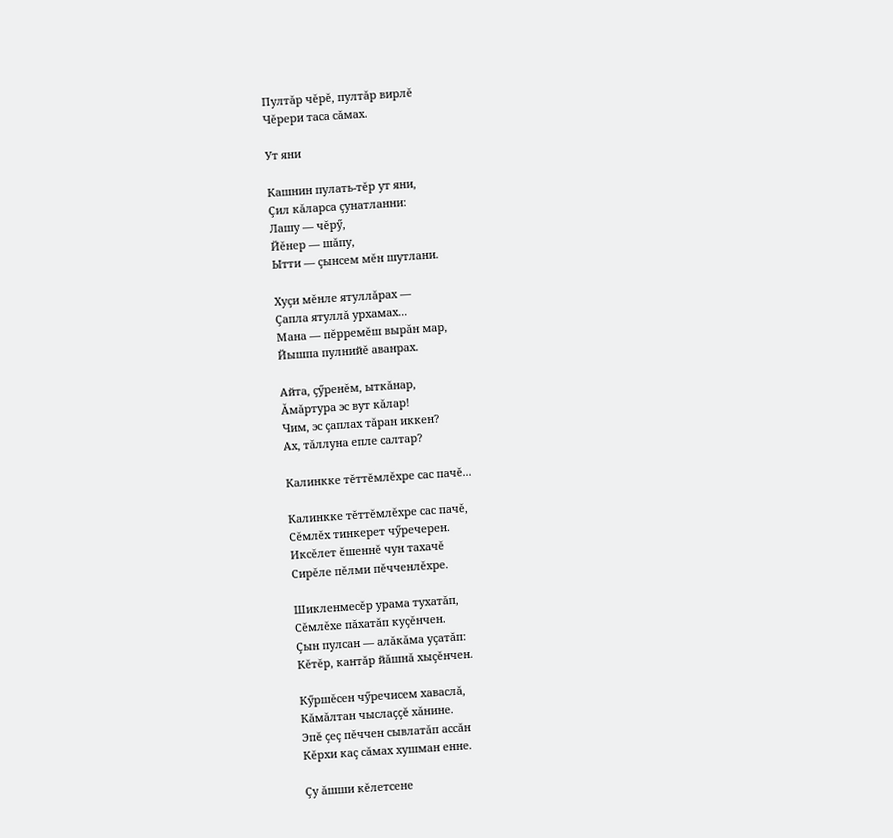Пултăр чĕрĕ, пултăр вирлĕ
Чĕрери таса сăмах.

Ут яни

Кашнин пулать-тĕр ут яни,
Çил кăларса çунатланни:
Лашу — чĕрӳ,
Йĕнер — шăпу,
Ытти — çынсем мĕн шутлани.

Хуçи мĕнле ятуллăрах —
Çапла ятуллă урхамах...
Мана — пĕрремĕш вырăн мар,
Йышпа пулнийĕ аванрах.

Айта, çӳренĕм, ыткăнар,
Ăмăртура эс вут кăлар!
Чим, эс çаплах тăран иккен?
Ах, тăллуна епле салтар?

Калинкке тĕттĕмлĕхре сас пачĕ...

Калинкке тĕттĕмлĕхре сас пачĕ,
Сĕмлĕх тинкерет чӳречерен.
Иксĕлет ĕшеннĕ чун тахачĕ
Сирĕле пĕлми пĕчченлĕхре.

Шикленмесĕр урама тухатăп,
Сĕмлĕхе пăхатăп куçĕнчен.
Çын пулсан — алăкăма уçатăп:
Кĕтĕр, кантăр йăшнă хыçĕнчен.

Кӳршĕсен чӳречисем хаваслă,
Кăмăлтан чыслаççĕ хăнине.
Эпĕ çеç пĕччен сывлатăп ассăн
Кĕрхи каç сăмах хушман енне.

Çу ăшши кĕлетсене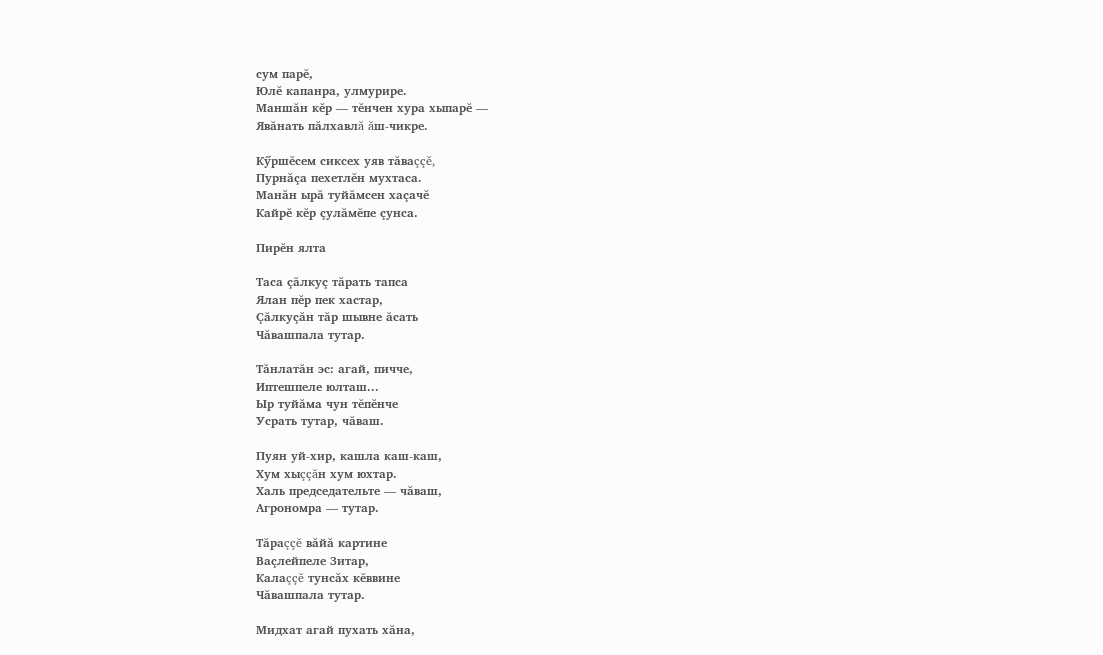сум парĕ,
Юлĕ капанра, улмурире.
Маншăн кĕр — тĕнчен хура хыпарĕ —
Явăнать пăлхавлă ăш-чикре.

Кӳршĕсем сиксех уяв тăваççĕ,
Пурнăçа пехетлĕн мухтаса.
Манăн ырă туйăмсен хаçачĕ
Кайрĕ кĕр çулăмĕпе çунса.

Пирĕн ялта

Таса çăлкуç тăрать тапса
Ялан пĕр пек хастар,
Çăлкуçăн тăр шывне ăсать
Чăвашпала тутар.

Тăнлатăн эс: агай, пичче,
Иптешпеле юлташ...
Ыр туйăма чун тĕпĕнче
Усрать тутар, чăваш.

Пуян уй-хир, кашла каш-каш,
Хум хыççăн хум юхтар.
Халь председательте — чăваш,
Агрономра — тутар.

Тăраççĕ вăйă картине
Ваçлейпеле Зитар,
Калаççĕ тунсăх кĕввине
Чăвашпала тутар.

Мидхат агай пухать хăна,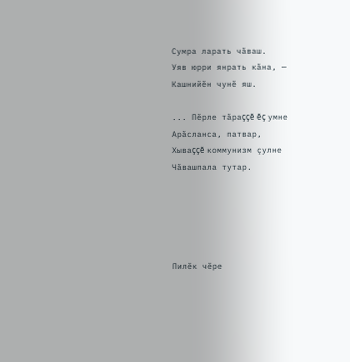Сумра ларать чăваш.
Уяв юрри янрать кăна, —
Кашнийĕн чунĕ яш.

... Пĕрле тăраççĕ ĕç умне
Арăсланса, патвар,
Хываççĕ коммунизм çулне
Чăвашпала тутар.





Пилĕк чĕре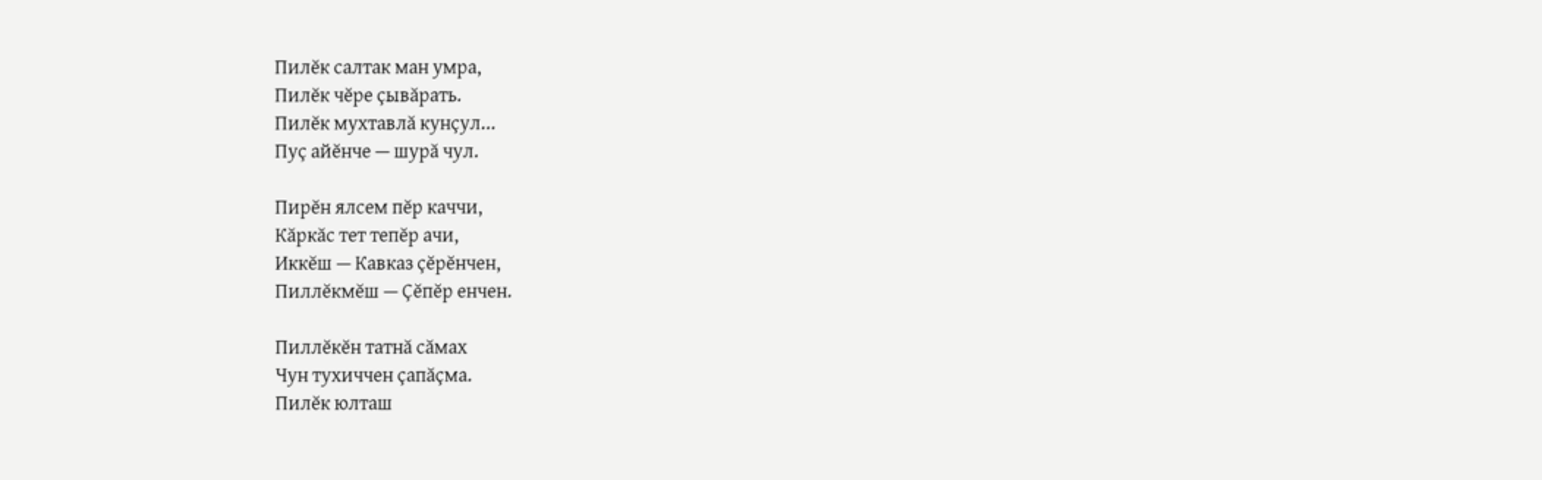Пилĕк салтак ман умра,
Пилĕк чĕре çывăрать.
Пилĕк мухтавлă кунçул...
Пуç айĕнче — шурă чул.

Пирĕн ялсем пĕр каччи,
Кăркăс тет тепĕр ачи,
Иккĕш — Кавказ çĕрĕнчен,
Пиллĕкмĕш — Çĕпĕр енчен.

Пиллĕкĕн татнă сăмах
Чун тухиччен çапăçма.
Пилĕк юлташ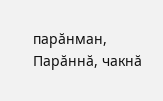парăнман,
Парăннă, чакнă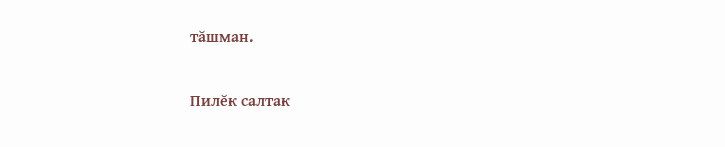тăшман.

Пилĕк салтак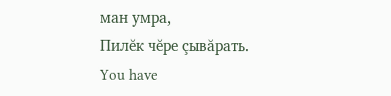ман умра,
Пилĕк чĕре çывăрать.
You have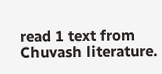read 1 text from Chuvash literature.